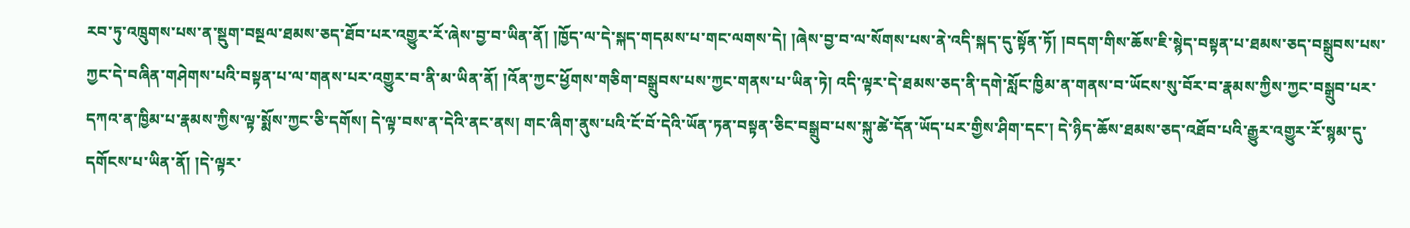རབ་ཏུ་འཁྲུགས་པས་ན་སྡུག་བསྔལ་ཐམས་ཅད་ཐོབ་པར་འགྱུར་རོ་ཞེས་བྱ་བ་ཡིན་ནོ། །ཁྱོད་ལ་དེ་སྐད་གདམས་པ་གང་ལགས་དེ། །ཞེས་བྱ་བ་ལ་སོགས་པས་ནེ་འདི་སྐད་དུ་སྟོན་ཏོ། །བདག་གིས་ཆོས་ཇི་སྙེད་བསྟན་པ་ཐམས་ཅད་བསྒྲུབས་པས་ཀྱང་དེ་བཞིན་གཤེགས་པའི་བསྟན་པ་ལ་གནས་པར་འགྱུར་བ་ནི་མ་ཡིན་ནོ། །འོན་ཀྱང་ཕྱོགས་གཅིག་བསྒྲུབས་པས་ཀྱང་གནས་པ་ཡིན་ཏེ། འདི་ལྟར་དེ་ཐམས་ཅད་ནི་དགེ་སློང་ཁྱིམ་ན་གནས་བ་ཡོངས་སུ་བོར་བ་རྣམས་ཀྱིས་ཀྱང་བསྒྲུབ་པར་དཀའ་ན་ཁྱིམ་པ་རྣམས་ཀྱིས་ལྟ་སྨོས་ཀྱང་ཅི་དགོས། དེ་ལྟ་བས་ན་དེའི་ནང་ནས། གང་ཞིག་ནུས་པའི་ངོ་བོ་དེའི་ཡོན་ཏན་བསྟན་ཅིང་བསྒྲུབ་པས་སྐུ་ཚེ་དོན་ཡོད་པར་གྱིས་ཤིག་དང་། དེ་ཉིད་ཆོས་ཐམས་ཅད་འཐོབ་པའི་རྒྱུར་འགྱུར་རོ་སྙམ་དུ་དགོངས་པ་ཡིན་ནོ། །དེ་ལྟར་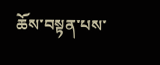ཆོས་བསྟན་པས་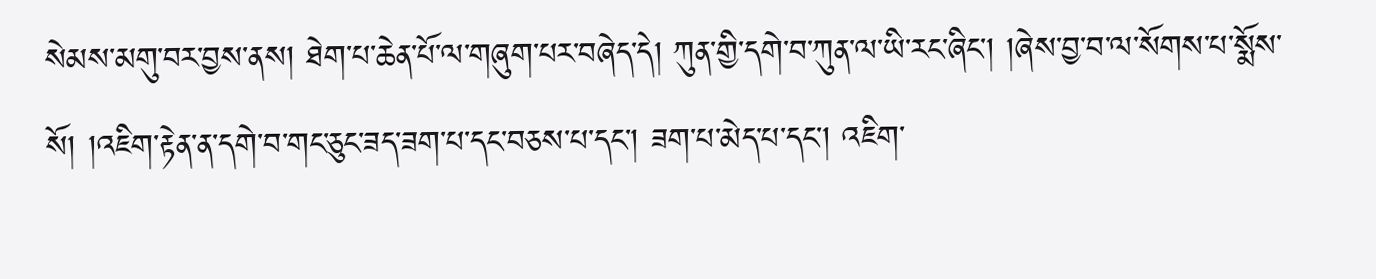སེམས་མགུ་བར་བྱས་ནས། ཐེག་པ་ཆེན་པོ་ལ་གཞུག་པར་བཞེད་དེ། ཀུན་གྱི་དགེ་བ་ཀུན་ལ་ཡི་རང་ཞིང་། །ཞེས་བྱ་བ་ལ་སོགས་པ་སྨོས་སོ། །འཇིག་རྟེན་ན་དགེ་བ་གང་ཅུང་ཟད་ཟག་པ་དང་བཅས་པ་དང་། ཟག་པ་མེད་པ་དང་། འཇིག་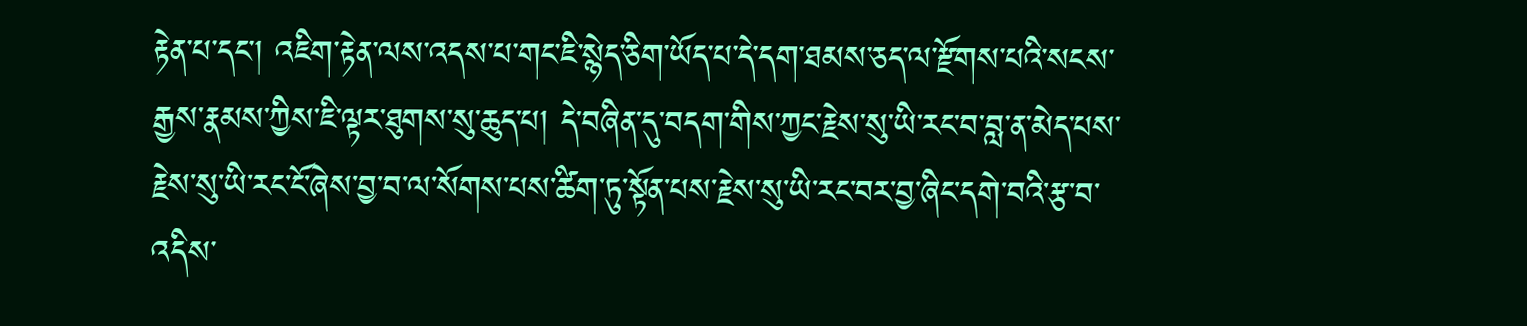རྟེན་པ་དང་། འཇིག་རྟེན་ལས་འདས་པ་གང་ཇི་སྙེད་ཅིག་ཡོད་པ་དེ་དག་ཐམས་ཅད་ལ་རྫོགས་པའི་སངས་རྒྱས་རྣམས་ཀྱིས་ཇི་ལྟར་ཐུགས་སུ་ཆུད་པ། དེ་བཞིན་དུ་བདག་གིས་ཀྱང་རྗེས་སུ་ཡི་རང་བ་བླ་ན་མེད་པས་རྗེས་སུ་ཡི་རང་ངོ་ཞེས་བྱ་བ་ལ་སོགས་པས་ཚིག་ཏུ་སྟོན་པས་རྗེས་སུ་ཡི་རང་བར་བྱ་ཞིང་དགེ་བའི་རྩ་བ་འདིས་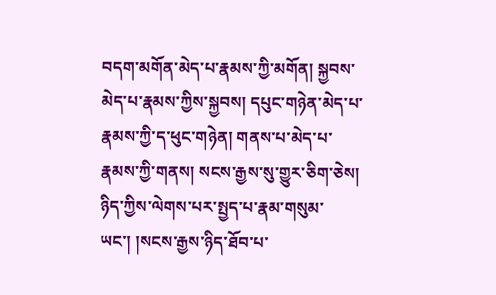བདག་མགོན་མེད་པ་རྣམས་ཀྱི་མགོན། སྐྱབས་མེད་པ་རྣམས་ཀྱིས་སྐྱབས། དཔུང་གཉེན་མེད་པ་རྣམས་ཀྱི་ད་ཕུང་གཉེན། གནས་པ་མེད་པ་རྣམས་ཀྱི་གནས། སངས་རྒྱས་སུ་གྱུར་ཅིག་ཅེས། ཉིད་ཀྱིས་ལེགས་པར་སྤྱད་པ་རྣམ་གསུམ་ཡང་། །སངས་རྒྱས་ཉིད་ཐོབ་པ་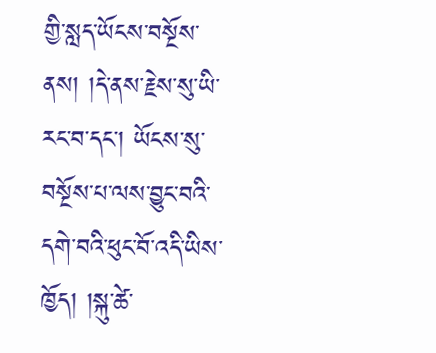གྱི་སླད་ཡོངས་བསྔོས་ནས། །དེ་ནས་རྗེས་སུ་ཡི་རང་བ་དང་། ཡོངས་སུ་བསྔོས་པ་ལས་བྱུང་བའི་དགེ་བའི་ཕུང་བོ་འདི་ཡིས་ཁྱོད། །སྐུ་ཚེ་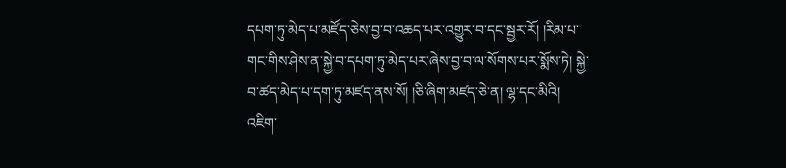དཔག་ཏུ་མེད་པ་མཛོད་ཅེས་བྱ་བ་འཆད་པར་འགྱུར་བ་དང་སྦྱར་རོ། །རིམ་པ་གང་གིས་ཤེས་ན་སྐྱེ་བ་དཔག་ཏུ་མེད་པར་ཞེས་བྱ་བ་ལ་སོགས་པར་སྨོས་ཏེ། སྐྱེ་བ་ཚད་མེད་པ་དག་ཏུ་མཛད་ནས་སོ། །ཅི་ཞིག་མཛད་ཅེ་ན། ལྷ་དང་མིའི། འཇིག་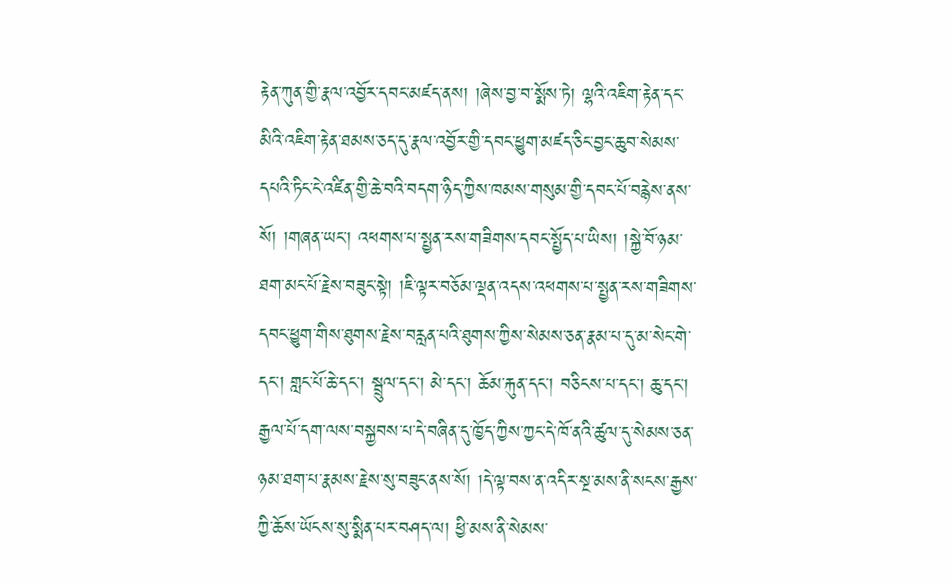རྟེན་ཀུན་གྱི་རྣལ་འབྱོར་དབང་མཛད་ནས། །ཞེས་བྱ་བ་སྨོས་ཏེ། ལྷའི་འཇིག་རྟེན་དང་མིའི་འཇིག་རྟེན་ཐམས་ཅད་དུ་རྣལ་འབྱོར་གྱི་དབང་ཕྱུག་མཛད་ཅིང་བྱང་ཆུབ་སེམས་དཔའི་ཏིང་ངེ་འཛིན་གྱི་ཆེ་བའི་བདག་ཉིད་ཀྱིས་ཁམས་གསུམ་གྱི་དབང་པོ་བརྙེས་ནས་སོ། །གཞན་ཡང་། འཕགས་པ་སྤྱན་རས་གཟིགས་དབང་སྤྱོད་པ་ཡིས། །སྐྱེ་བོ་ཉམ་ཐག་མང་པོ་རྗེས་བཟུང་སྟེ། །ཇི་ལྟར་བཅོམ་ལྡན་འདས་འཕགས་པ་སྤྱན་རས་གཟིགས་དབང་ཕྱུག་གིས་ཐུགས་རྗེས་བརླན་པའི་ཐུགས་ཀྱིས་སེམས་ཅན་རྣམ་པ་དུ་མ་སེང་གེ་དང་། གླང་པོ་ཆེ་དང་། སྦྲུལ་དང་། མེ་དང་། ཆོམ་རྐུན་དང་། བཅིངས་པ་དང་། ཆུ་དང་། རྒྱལ་པོ་དག་ལས་བསྐྱབས་པ་དེ་བཞིན་དུ་ཁྱོད་ཀྱིས་ཀྱང་དེ་ཁོ་ནའི་ཚུལ་དུ་སེམས་ཅན་ཉམ་ཐག་པ་རྣམས་རྗེས་སུ་བཟུང་ནས་སོ། །དེ་ལྟ་བས་ན་འདིར་སྔ་མས་ནི་སངས་རྒྱས་ཀྱི་ཆོས་ཡོངས་སུ་སྨིན་པར་བཤད་ལ། ཕྱི་མས་ནི་སེམས་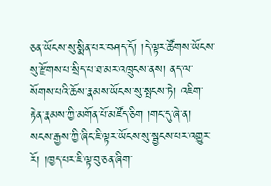ཅན་ཡོངས་སུ་སྨིན་པར་བཤད་དོ། །དེ་ལྟར་ཚོགས་ཡོངས་སུ་རྫོགས་པ་སྲིད་པ་ཐ་མར་འཁྲུངས་ནས། ནད་ལ་སོགས་པའི་ཆོས་རྣམས་ཡོངས་སུ་སྤངས་ཏེ། འཇིག་རྟེན་རྣམས་ཀྱི་མགོན་པོ་མཛོད་ཅིག །གང་དུ་ཞེ་ན། སངས་རྒྱས་ཀྱི་ཞིང་ཇི་ལྟར་ཡོངས་སུ་སྦྱངས་པར་འགྱུར་རོ། །ཁྱད་པར་ཇི་ལྟ་བུ་ཅན་ཞིག་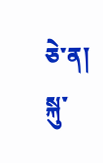ཅེ་ན། སྐུ་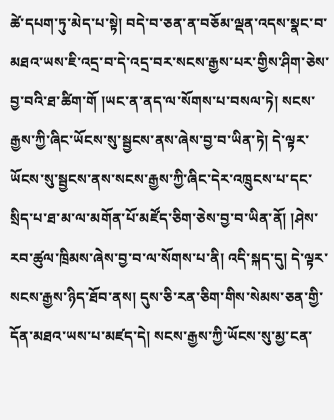ཚེ་དཔག་ཏུ་མེད་པ་སྟེ། བདེ་བ་ཅན་ན་བཅོམ་ལྡན་འདས་སྣང་བ་མཐའ་ཡས་ཇི་འདྲ་བ་དེ་འདྲ་བར་སངས་རྒྱས་པར་གྱིས་ཤིག་ཅེས་བྱ་བའི་ཐ་ཚིག་གོ །ཡང་ན་ནད་ལ་སོགས་པ་བསལ་ཏེ། སངས་རྒྱས་ཀྱི་ཞིང་ཡོངས་སུ་སྦྱངས་ནས་ཞེས་བྱ་བ་ཡིན་ཏེ། དེ་ལྟར་ཡོངས་སུ་སྦྱངས་ནས་སངས་རྒྱས་ཀྱི་ཞིང་དེར་འཁྲུངས་པ་དང་སྲིད་པ་ཐ་མ་ལ་མགོན་པོ་མཛོད་ཅིག་ཅེས་བྱ་བ་ཡིན་ནོ། །ཤེས་རབ་ཚུལ་ཁྲིམས་ཞེས་བྱ་བ་ལ་སོགས་པ་ནི། འདི་སྐད་དུ། དེ་ལྟར་སངས་རྒྱས་ཉིད་ཐོབ་ནས། དུས་ཅི་རན་ཅིག་གིས་སེམས་ཅན་གྱི་དོན་མཐའ་ཡས་པ་མཛད་དེ། སངས་རྒྱས་ཀྱི་ཡོངས་སུ་མྱ་ངན་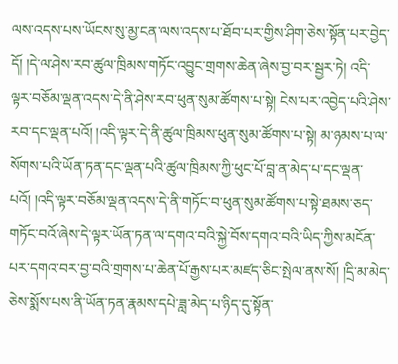ལས་འདས་པས་ཡོངས་སུ་མྱ་ངན་ལས་འདས་པ་ཐོབ་པར་གྱིས་ཤིག་ཅེས་སྟོན་པར་བྱེད་དོ། །དེ་ལ་ཤེས་རབ་ཚུལ་ཁྲིམས་གཏོང་འབྱུང་གྲགས་ཆེན་ཞེས་བྱ་བར་སྦྱར་ཏེ། འདི་
ལྟར་བཅོམ་ལྡན་འདས་དེ་ནི་ཤེས་རབ་ཕུན་སུམ་ཚོགས་པ་སྟེ། ངེས་པར་འབྱེད་པའི་ཤེས་རབ་དང་ལྡན་པའོ། །འདི་ལྟར་དེ་ནི་ཚུལ་ཁྲིམས་ཕུན་སུམ་ཚོགས་པ་སྟེ། མ་ཉམས་པ་ལ་སོགས་པའི་ཡོན་ཏན་དང་ལྡན་པའི་ཚུལ་ཁྲིམས་ཀྱི་ཕུང་པོ་བླ་ན་མེད་པ་དང་ལྡན་པའོ། །འདི་ལྟར་བཅོམ་ལྡན་འདས་དེ་ནི་གཏོང་བ་ཕུན་སུམ་ཚོགས་པ་སྟེ་ཐམས་ཅད་གཏོང་བའོ་ཞེས་དེ་ལྟར་ཡོན་ཏན་ལ་དགའ་བའི་སྐྱེ་བོས་དགའ་བའི་ཡིད་ཀྱིས་མངོན་པར་དགའ་བར་བྱ་བའི་གྲགས་པ་ཆེན་པོ་རྒྱས་པར་མཛད་ཅིང་སྤེལ་ནས་སོ། །དྲི་མ་མེད་ཅེས་སྨོས་པས་ནི་ཡོན་ཏན་རྣམས་དཔེ་ཟླ་མེད་པ་ཉིད་དུ་སྟོན་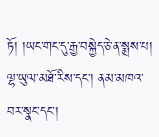ཏོ། །ཡང་གང་དུ་རྒྱ་བསྐྱེད་ཅེ་ན་སྨྲས་པ། ལྷ་ཡུལ་མཐོ་རིས་དང་། ནམ་མཁའ་བར་སྣང་དང་།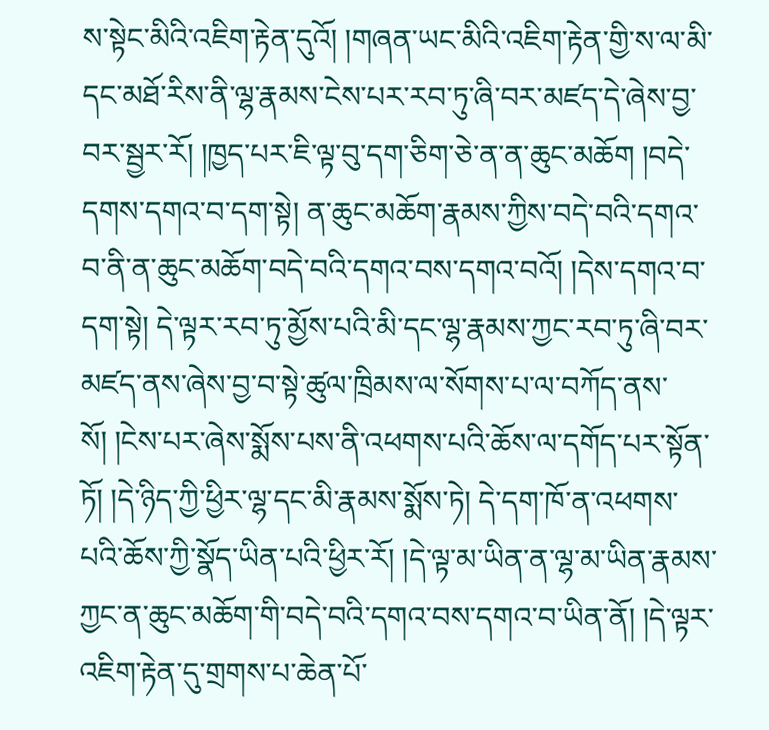ས་སྟེང་མིའི་འཇིག་རྟེན་དུའོ། །གཞན་ཡང་མིའི་འཇིག་རྟེན་གྱི་ས་ལ་མི་དང་མཐོ་རིས་ནི་ལྷ་རྣམས་ངེས་པར་རབ་ཏུ་ཞི་བར་མཛད་དེ་ཞེས་བྱ་བར་སྦྱར་རོ། །ཁྱད་པར་ཇི་ལྟ་བུ་དག་ཅིག་ཅེ་ན་ན་ཆུང་མཆོག །བདེ་དགས་དགའ་བ་དག་སྟེ། ན་ཆུང་མཆོག་རྣམས་ཀྱིས་བདེ་བའི་དགའ་བ་ནི་ན་ཆུང་མཆོག་བདེ་བའི་དགའ་བས་དགའ་བའོ། །དེས་དགའ་བ་དག་སྟེ། དེ་ལྟར་རབ་ཏུ་མྱོས་པའི་མི་དང་ལྷ་རྣམས་ཀྱང་རབ་ཏུ་ཞི་བར་མཛད་ནས་ཞེས་བྱ་བ་སྟེ་ཚུལ་ཁྲིམས་ལ་སོགས་པ་ལ་བཀོད་ནས་སོ། །ངེས་པར་ཞེས་སྨོས་པས་ནི་འཕགས་པའི་ཆོས་ལ་དགོད་པར་སྟོན་ཏོ། །དེ་ཉིད་ཀྱི་ཕྱིར་ལྷ་དང་མི་རྣམས་སྨོས་ཏེ། དེ་དག་ཁོ་ན་འཕགས་པའི་ཆོས་ཀྱི་སྣོད་ཡིན་པའི་ཕྱིར་རོ། །དེ་ལྟ་མ་ཡིན་ན་ལྷ་མ་ཡིན་རྣམས་ཀྱང་ན་ཆུང་མཆོག་གི་བདེ་བའི་དགའ་བས་དགའ་བ་ཡིན་ནོ། །དེ་ལྟར་འཇིག་རྟེན་དུ་གྲགས་པ་ཆེན་པོ་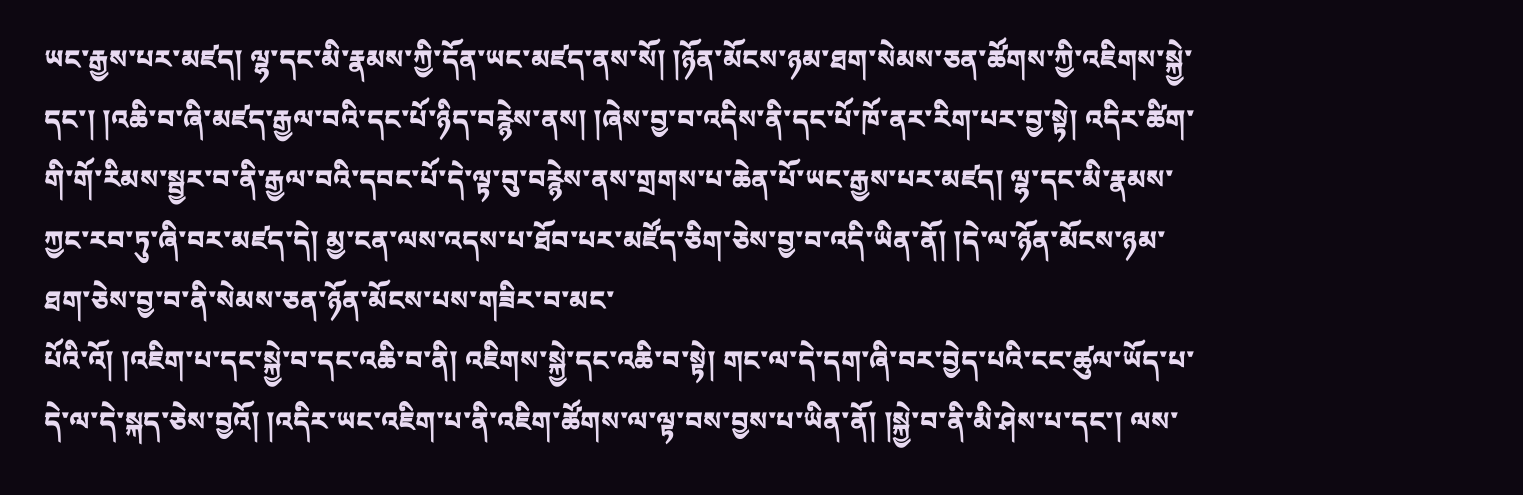ཡང་རྒྱས་པར་མཛད། ལྷ་དང་མི་རྣམས་ཀྱི་དོན་ཡང་མཛད་ནས་སོ། །ཉོན་མོངས་ཉམ་ཐག་སེམས་ཅན་ཚོགས་ཀྱི་འཇིགས་སྐྱེ་དང་། །འཆི་བ་ཞི་མཛད་རྒྱལ་བའི་དང་པོ་ཉིད་བརྙེས་ནས། །ཞེས་བྱ་བ་འདིས་ནི་དང་པོ་ཁོ་ནར་རིག་པར་བྱ་སྟེ། འདིར་ཚིག་གི་གོ་རིམས་སྦྱར་བ་ནི་རྒྱལ་བའི་དབང་པོ་དེ་ལྟ་བུ་བརྙེས་ནས་གྲགས་པ་ཆེན་པོ་ཡང་རྒྱས་པར་མཛད། ལྷ་དང་མི་རྣམས་ཀྱང་རབ་ཏུ་ཞི་བར་མཛད་དེ། མྱ་ངན་ལས་འདས་པ་ཐོབ་པར་མཛོད་ཅིག་ཅེས་བྱ་བ་འདི་ཡིན་ནོ། །དེ་ལ་ཉོན་མོངས་ཉམ་ཐག་ཅེས་བྱ་བ་ནི་སེམས་ཅན་ཉོན་མོངས་པས་གཟིར་བ་མང་
པོའི་འོ། །འཇིག་པ་དང་སྐྱེ་བ་དང་འཆི་བ་ནི། འཇིགས་སྐྱེ་དང་འཆི་བ་སྟེ། གང་ལ་དེ་དག་ཞི་བར་བྱེད་པའི་ངང་ཚུལ་ཡོད་པ་དེ་ལ་དེ་སྐད་ཅེས་བྱའོ། །འདིར་ཡང་འཇིག་པ་ནི་འཇིག་ཚོགས་ལ་ལྟ་བས་བྱས་པ་ཡིན་ནོ། །སྐྱེ་བ་ནི་མི་ཤེས་པ་དང་། ལས་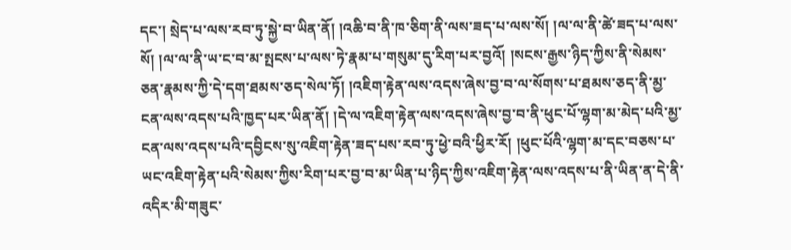དང་། སྲེད་པ་ལས་རབ་ཏུ་སྐྱེ་བ་ཡིན་ནོ། །འཆི་བ་ནི་ཁ་ཅིག་ནི་ལས་ཟད་པ་ལས་སོ། །ལ་ལ་ནི་ཚེ་ཟད་པ་ལས་སོ། །ལ་ལ་ནི་ཡ་ང་བ་མ་སྤངས་པ་ལས་ཏེ་རྣམ་པ་གསུམ་དུ་རིག་པར་བྱའོ། །སངས་རྒྱས་ཉིད་ཀྱིས་ནི་སེམས་ཅན་རྣམས་ཀྱི་དེ་དག་ཐམས་ཅད་སེལ་ཏོ། །འཇིག་རྟེན་ལས་འདས་ཞེས་བྱ་བ་ལ་སོགས་པ་ཐམས་ཅད་ནི་མྱ་ངན་ལས་འདས་པའི་ཁྱད་པར་ཡིན་ནོ། །དེ་ལ་འཇིག་རྟེན་ལས་འདས་ཞེས་བྱ་བ་ནི་ཕུང་པོ་ལྷག་མ་མེད་པའི་མྱ་ངན་ལས་འདས་པའི་དབྱིངས་སུ་འཇིག་རྟེན་ཟད་པས་རབ་ཏུ་ཕྱེ་བའི་ཕྱིར་རོ། །ཕུང་པོའི་ལྷག་མ་དང་བཅས་པ་ཡང་འཇིག་རྟེན་པའི་སེམས་ཀྱིས་རིག་པར་བྱ་བ་མ་ཡིན་པ་ཉིད་ཀྱིས་འཇིག་རྟེན་ལས་འདས་པ་ནི་ཡིན་ན་དེ་ནི་འདིར་མི་གཟུང་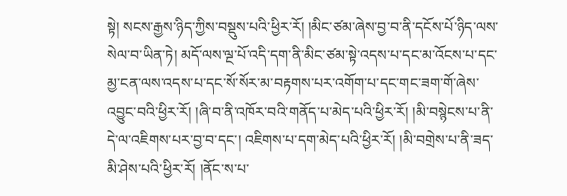སྟེ། སངས་རྒྱས་ཉིད་ཀྱིས་བསྡུས་པའི་ཕྱིར་རོ། །མིང་ཙམ་ཞེས་བྱ་བ་ནི་དངོས་པོ་ཉིད་ལས་སེལ་བ་ཡིན་ཏེ། མདོ་ལས་ལྔ་པོ་འདི་དག་ནི་མིང་ཙམ་སྟེ་འདས་པ་དང་མ་འོངས་པ་དང་མྱ་ངན་ལས་འདས་པ་དང་སོ་སོར་མ་བརྟགས་པར་འགོག་པ་དང་གང་ཟག་གོ་ཞེས་འབྱུང་བའི་ཕྱིར་རོ། །ཞི་བ་ནི་འཁོར་བའི་གནོད་པ་མེད་པའི་ཕྱིར་རོ། །མི་བསྙེངས་པ་ནི་དེ་ལ་འཇིགས་པར་བྱ་བ་དང་། འཇིགས་པ་དག་མེད་པའི་ཕྱིར་རོ། །མི་བགྲེས་པ་ནི་ཟད་མི་ཤེས་པའི་ཕྱིར་རོ། །ནོང་ས་པ་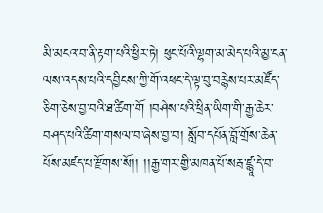མི་མངའ་བ་ནི་རྟག་པའི་ཕྱིར་ཏེ། ཕུང་པོའི་ལྷག་མ་མེད་པའི་མྱ་ངན་ལས་འདས་པའི་དབྱིངས་ཀྱི་གོ་འཕང་དེ་ལྟ་བུ་བརྙེས་པར་མཛོད་ཅིག་ཅེས་བྱ་བའི་ཐ་ཚིག་གོ །བཤེས་པའི་ཕྲིན་ཡིག་གི་རྒྱ་ཆེར་བཤད་པའི་ཚིག་གསལ་བ་ཞེས་བྱ་བ། སློབ་དཔོན་བློ་གྲོས་ཆེན་པོས་མཛད་པ་རྫོགས་སོ།། །།རྒྱ་གར་གྱི་མཁན་པོ་སརྦ་ཛྙཱ་དེ་བ་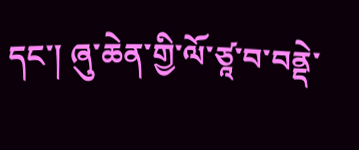དང་། ཞུ་ཆེན་གྱི་ལོ་ཙཱ་བ་བནྡེ་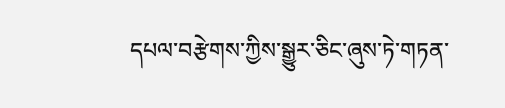དཔལ་བརྩེགས་ཀྱིས་སྒྱུར་ཅིང་ཞུས་ཏེ་གཏན་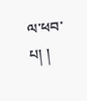ལ་ཕབ་པ། །